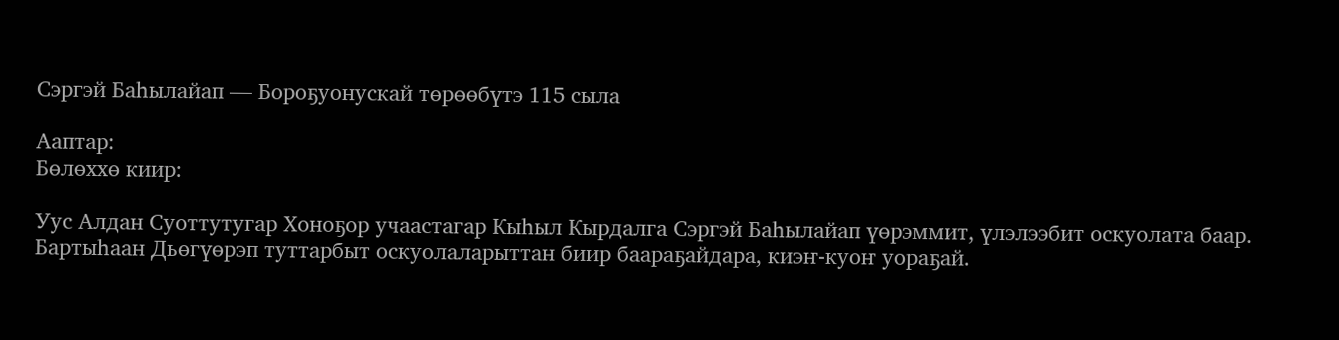Сэргэй Баһылайап — Бороҕуонускай төрөөбүтэ 115 сыла

Ааптар:
Бөлөххө киир:

Уус Алдан Суоттутугар Хоноҕор учаастагар Кыһыл Кырдалга Сэргэй Баһылайап үөрэммит, үлэлээбит оскуолата баар. Бартыһаан Дьөгүөрэп туттарбыт оскуолаларыттан биир баараҕайдара, киэҥ-куоҥ уораҕай.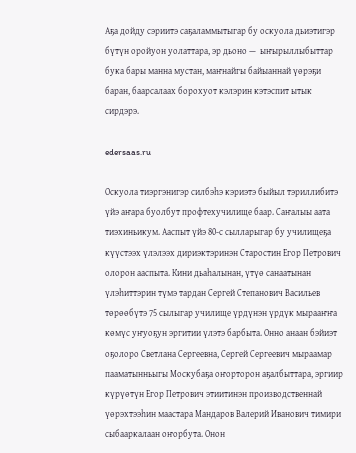Аҕа дойду сэриитэ саҕаламмытыгар бу оскуола дьиэтигэр бүтүн оройуон уолаттара, эр дьоно —  ыҥырыллыбыттар бука бары манна мустан, маҥнайгы байыаннай үөрэҕи баран, баарсалаах борохуот кэлэрин кэтэспит ытык сирдэрэ.

edersaas.ru

Оскуола тиэргэнигэр силбэһэ кэриэтэ быйыл тэриллибитэ үйэ аҥара буолбут профтехучилище баар. Саҥалыы аата тиэхиньикум. Ааспыт үйэ 80-с сылларыгар бу училищеҕа күүстээх үлэлээх дириэктэринэн Старостин Егор Петрович олорон ааспыта. Кини дьаһалынан, үтүө санаатынан үлэһиттэрин түмэ тардан Сергей Степанович Васильев төрөөбүтэ 75 сылыгар училище үрдүнэн үрдүк мырааҥҥа көмүс уҥуоҕун эргитии үлэтэ барбыта. Онно анаан бэйиэт оҕолоро Светлана Сергеевна, Сергей Сергеевич мыраамар пааматынньыгы Москубаҕа оҥорторон аҕалбыттара, эргиир күрүөтүн Егор Петрович этиитинэн производственнай үөрэхтээһин маастара Мандаров Валерий Иванович тимири сыбааркалаан оҥорбута. Онон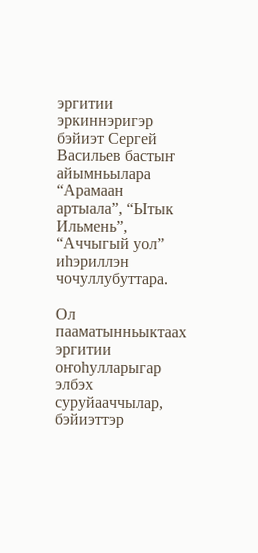эргитии эркиннэригэр бэйиэт Сергей Васильев бастыҥ айымньылара “Арамаан артыала”, “Ытык Ильмень”, “Аччыгый уол” иһэриллэн чочуллубуттара.

Ол пааматынньыктаах эргитии оҥоһулларыгар элбэх суруйааччылар, бэйиэттэр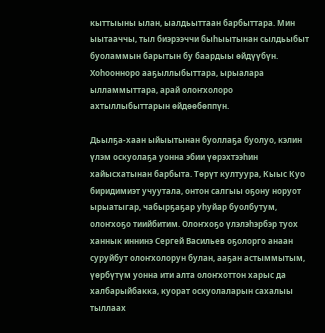кыттыыны ылан, ыалдьыттаан барбыттара. Мин ыытааччы, тыл биэрээччи быһыытынан сылдьыбыт буоламмын барытын бу баардыы өйдүүбүн. Хоһоонноро ааҕыллыбыттара, ырыалара ылламмыттара, арай олоҥхолоро ахтыллыбыттарын өйдөөбөппүн.

Дьылҕа-хаан ыйыытынан буоллаҕа буолуо, кэлин үлэм оскуолаҕа уонна эбии үөрэхтээһин хайысхатынан барбыта. Төрүт култуура, Кыыс Куо биридимиэт учуутала, онтон салгыы оҕону норуот ырыатыгар, чабырҕаҕар уһуйар буолбутум, олоҥхоҕо тиийбитим. Олоҥхоҕо үлэлэһэрбэр туох ханнык иннинэ Сергей Васильев оҕолорго анаан суруйбут олоҥхолорун булан, ааҕан астыммытым, үөрбүтүм уонна ити алта олоҥхоттон харыс да халбарыйбакка, куорат оскуолаларын сахалыы тыллаах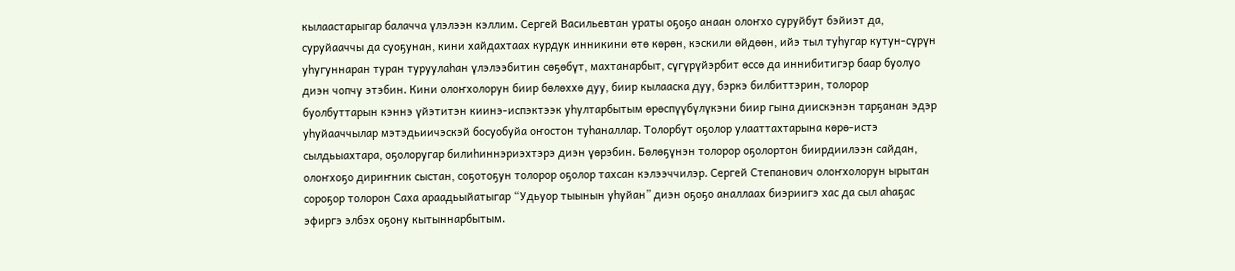кылаастарыгар балачча үлэлээн кэллим. Сергей Васильевтан ураты оҕоҕо анаан олоҥхо суруйбут бэйиэт да, суруйааччы да суоҕунан, кини хайдахтаах курдук инникини өтө көрөн, кэскили өйдөөн, ийэ тыл туһугар кутун-сүрүн уһугуннаран туран туруулаһан үлэлээбитин сөҕөбүт, махтанарбыт, сүгүрүйэрбит өссө да иннибитигэр баар буолуо диэн чопчу этэбин. Кини олоҥхолорун биир бөлөххө дуу, биир кылааска дуу, бэркэ билбиттэрин, толорор буолбуттарын кэннэ үйэтитэн киинэ-испэктээк уһултарбытым өрөспүүбүлүкэни биир гына диискэнэн тарҕанан эдэр уһуйааччылар мэтэдьиичэскэй босуобуйа оҥостон туһаналлар. Толорбут оҕолор улааттахтарына көрө-истэ сылдьыахтара, оҕолоругар билиһиннэриэхтэрэ диэн үөрэбин. Бөлөҕүнэн толорор оҕолортон биирдиилээн сайдан, олоҥхоҕо дириҥник сыстан, соҕотоҕун толорор оҕолор тахсан кэлээччилэр. Сергей Степанович олоҥхолорун ырытан сороҕор толорон Саха араадьыйатыгар “Удьуор тыынын уһуйан” диэн оҕоҕо аналлаах биэриигэ хас да сыл аһаҕас эфиргэ элбэх оҕону кытыннарбытым.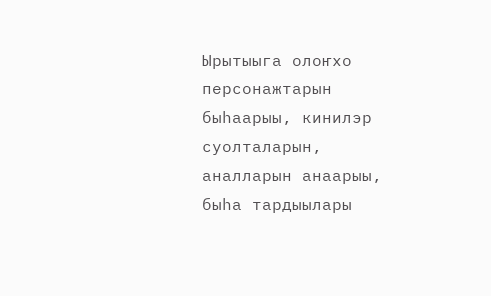Ырытыыга олоҥхо персонажтарын быһаарыы, кинилэр суолталарын, аналларын анаарыы, быһа тардыылары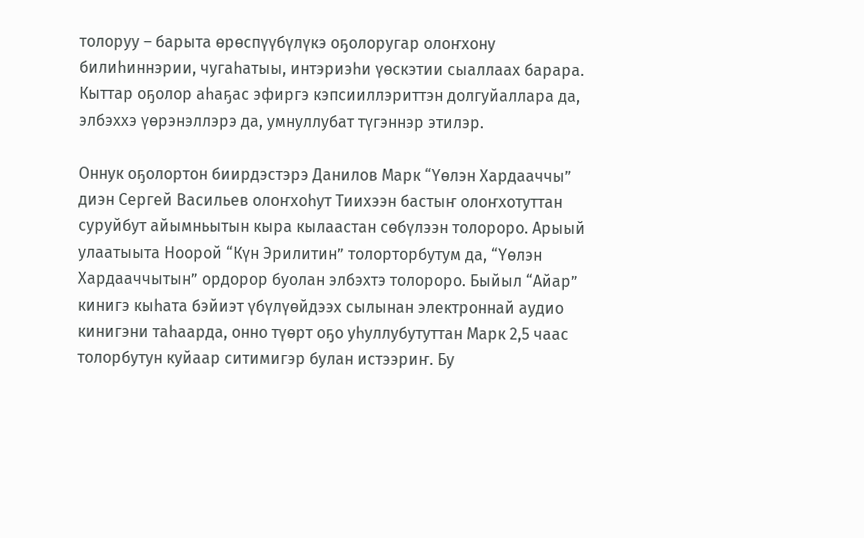толоруу – барыта өрөспүүбүлүкэ оҕолоругар олоҥхону билиһиннэрии, чугаһатыы, интэриэһи үөскэтии сыаллаах барара. Кыттар оҕолор аһаҕас эфиргэ кэпсииллэриттэн долгуйаллара да, элбэххэ үөрэнэллэрэ да, умнуллубат түгэннэр этилэр.

Оннук оҕолортон биирдэстэрэ Данилов Марк “Үөлэн Хардааччы” диэн Сергей Васильев олоҥхоһут Тиихээн бастыҥ олоҥхотуттан суруйбут айымньытын кыра кылаастан сөбүлээн толороро. Арыый улаатыыта Ноорой “Күн Эрилитин” толорторбутум да, “Үөлэн Хардааччытын” ордорор буолан элбэхтэ толороро. Быйыл “Айар” кинигэ кыһата бэйиэт үбүлүөйдээх сылынан электроннай аудио кинигэни таһаарда, онно түөрт оҕо уһуллубутуттан Марк 2,5 чаас толорбутун куйаар ситимигэр булан истээриҥ. Бу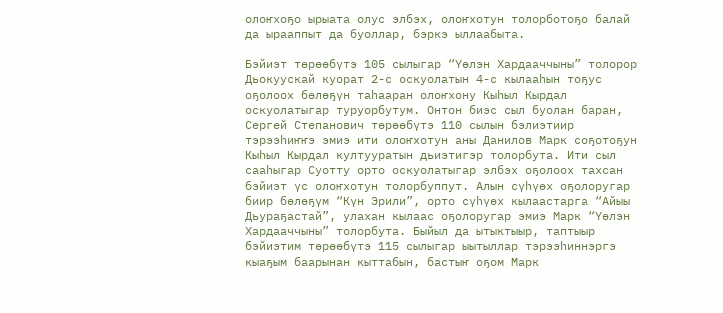олоҥхоҕо ырыата олус элбэх, олоҥхотун толорботоҕо балай да ырааппыт да буоллар, бэркэ ыллаабыта.

Бэйиэт төрөөбүтэ 105 сылыгар “Үөлэн Хардааччыны” толорор Дьокуускай куорат 2-с оскуолатын 4-с кылааһын тоҕус оҕолоох бөлөҕүн таһааран олоҥхону Кыһыл Кырдал оскуолатыгар туруорбутум. Онтон биэс сыл буолан баран, Сергей Степанович төрөөбүтэ 110 сылын бэлиэтиир тэрээһиҥҥэ эмиэ ити олоҥхотун аны Данилов Марк соҕотоҕун Кыһыл Кырдал култууратын дьиэтигэр толорбута. Ити сыл сааһыгар Суотту орто оскуолатыгар элбэх оҕолоох тахсан бэйиэт үс олоҥхотун толорбуппут. Алын сүһүөх оҕолоругар биир бөлөҕүм “Күн Эрили”, орто сүһүөх кылаастарга “Айыы Дьураҕастай”, улахан кылаас оҕолоругар эмиэ Марк “Үөлэн Хардааччыны” толорбута. Быйыл да ытыктыыр, таптыыр бэйиэтим төрөөбүтэ 115 сылыгар ыытыллар тэрээһиннэргэ кыаҕым баарынан кыттабын, бастыҥ оҕом Марк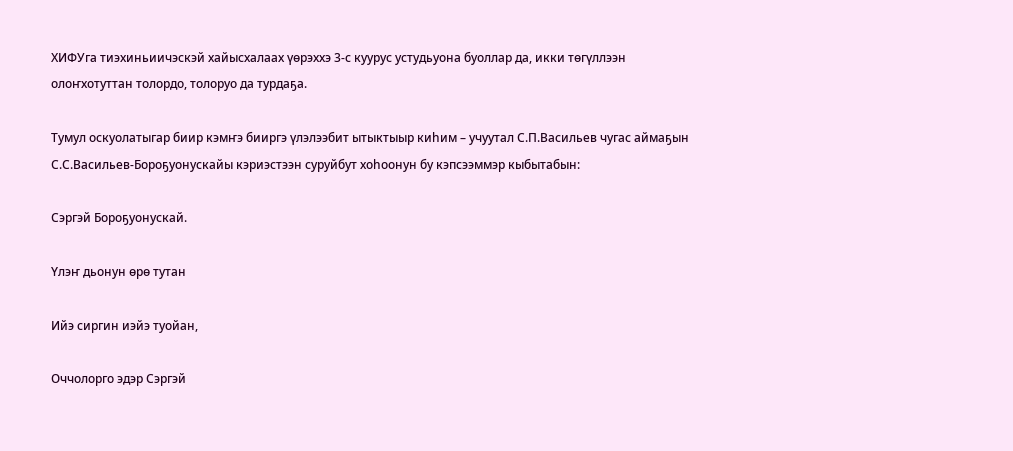ХИФУга тиэхиньиичэскэй хайысхалаах үөрэххэ 3-с куурус устудьуона буоллар да, икки төгүллээн олоҥхотуттан толордо, толоруо да турдаҕа.

Тумул оскуолатыгар биир кэмҥэ бииргэ үлэлээбит ытыктыыр киһим – учуутал С.П.Васильев чугас аймаҕын С.С.Васильев-Бороҕуонускайы кэриэстээн суруйбут хоһоонун бу кэпсээммэр кыбытабын:

Сэргэй Бороҕуонускай.

Үлэҥ дьонун өрө тутан

Ийэ сиргин иэйэ туойан,

Оччолорго эдэр Сэргэй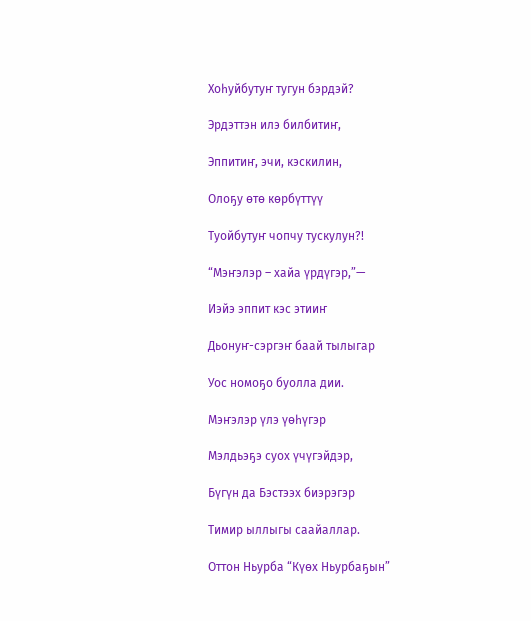Хоһуйбутуҥ тугун бэрдэй?

Эрдэттэн илэ билбитиҥ,

Эппитиҥ, эчи, кэскилин,

Олоҕу өтө көрбүттүү

Туойбутуҥ чопчу тускулун?!

“Мэҥэлэр – хайа үрдүгэр,”—

Иэйэ эппит кэс этииҥ

Дьонуҥ-сэргэҥ баай тылыгар

Уос номоҕо буолла дии.

Мэҥэлэр үлэ үөһүгэр

Мэлдьэҕэ суох үчүгэйдэр,

Бүгүн да Бэстээх биэрэгэр

Тимир ыллыгы саайаллар.

Оттон Ньурба “Күөх Ньурбаҕын”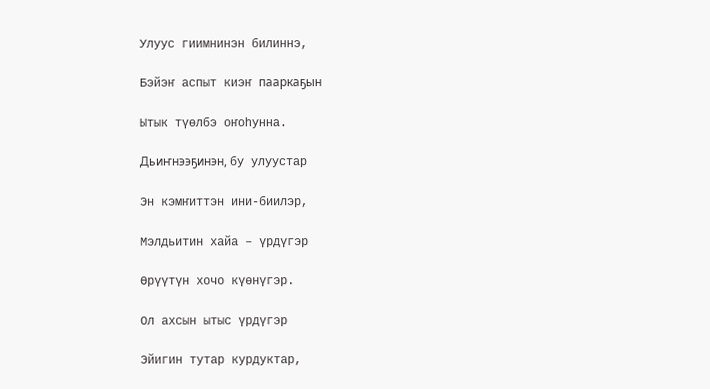Улуус гиимнинэн билиннэ,

Бэйэҥ аспыт киэҥ пааркаҕын

Ытык түөлбэ оҥоһунна.

Дьиҥнээҕинэн, бу улуустар

Эн кэмҥиттэн ини-биилэр,

Мэлдьитин хайа – үрдүгэр

Өрүүтүн хочо күөнүгэр.

Ол ахсын ытыс үрдүгэр

Эйигин тутар курдуктар,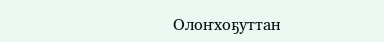Олоҥхоҕуттан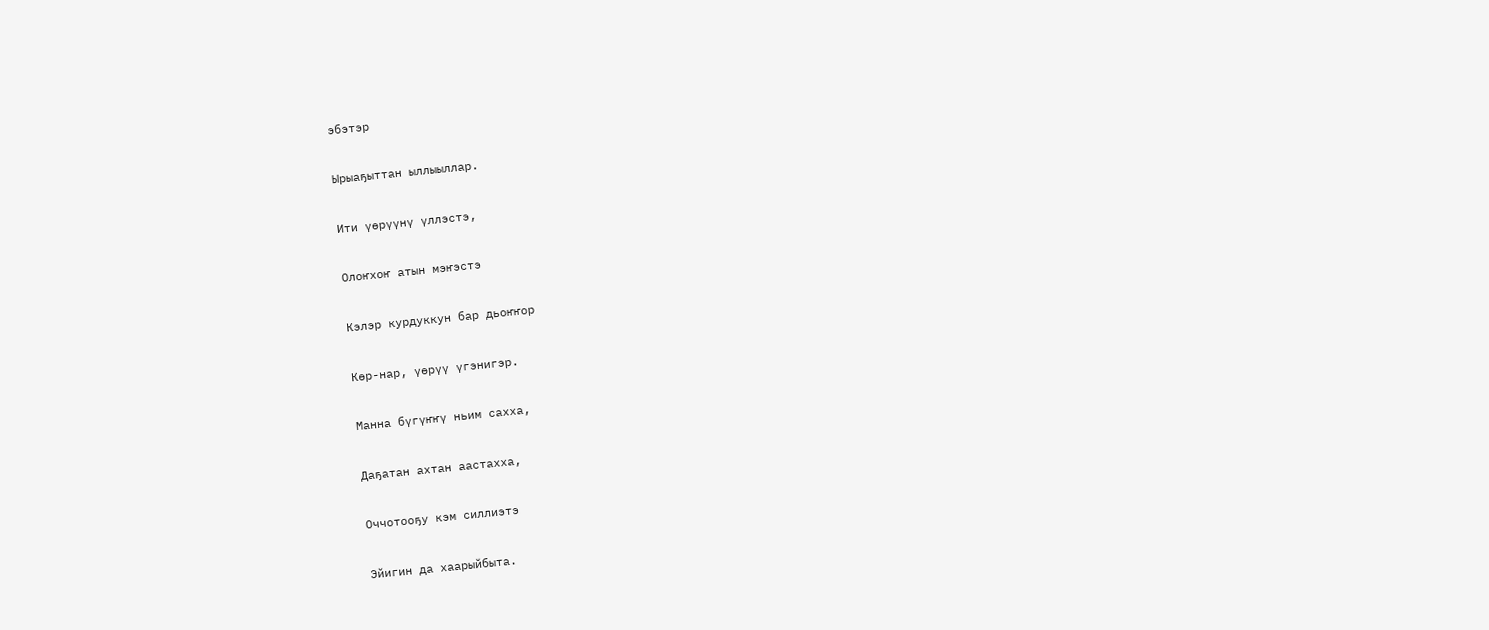эбэтэр

Ырыаҕыттан ыллыыллар.

Ити үөрүүнү үллэстэ,

Олоҥхоҥ атын мэҥэстэ

Кэлэр курдуккун бар дьоҥҥор

Көр-нар, үөрүү үгэнигэр.

Манна бүгүҥҥү ньим сахха,

Даҕатан ахтан аастахха,

Оччотооҕу кэм силлиэтэ

Эйигин да хаарыйбыта.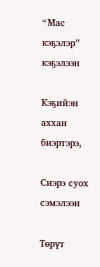“Мас кэҕэлэр” кэҕэлээн

Кэҕийэн аххан биэртэрэ,

Сиэрэ суох сэмэлээн

Төрүт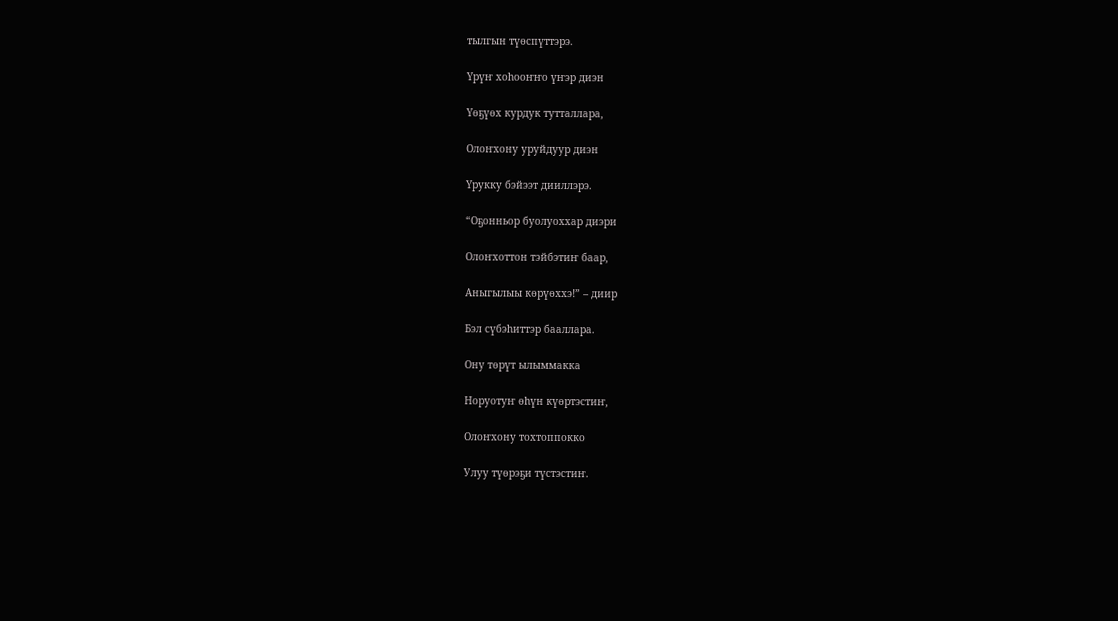тылгын түөспүттэрэ.

Үрүҥ хоһооҥҥо үҥэр диэн

Үөҕүөх курдук тутталлара,

Олоҥхону уруйдуур диэн

Үрукку бэйээт дииллэрэ.

“Оҕонньор буолуоххар диэри

Олоҥхоттон тэйбэтиҥ баар,

Аныгылыы көрүөххэ!” – диир

Бэл сүбэһиттэр бааллара.

Ону төрүт ылыммакка

Норуотуҥ өһүн күөртэстиҥ,

Олоҥхону тохтоппокко

Улуу түөрэҕи түстэстиҥ.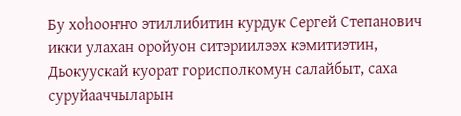Бу хоһооҥҥо этиллибитин курдук Сергей Степанович икки улахан оройуон ситэриилээх кэмитиэтин, Дьокуускай куорат горисполкомун салайбыт, саха суруйааччыларын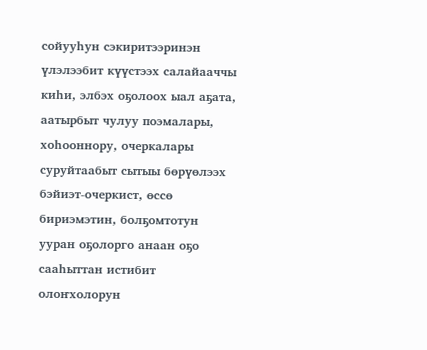сойууһун сэкиритээринэн үлэлээбит күүстээх салайааччы киһи, элбэх оҕолоох ыал аҕата, аатырбыт чулуу поэмалары, хоһооннору, очеркалары суруйтаабыт сытыы бөрүөлээх бэйиэт-очеркист, өссө бириэмэтин, болҕомтотун ууран оҕолорго анаан оҕо сааһыттан истибит олоҥхолорун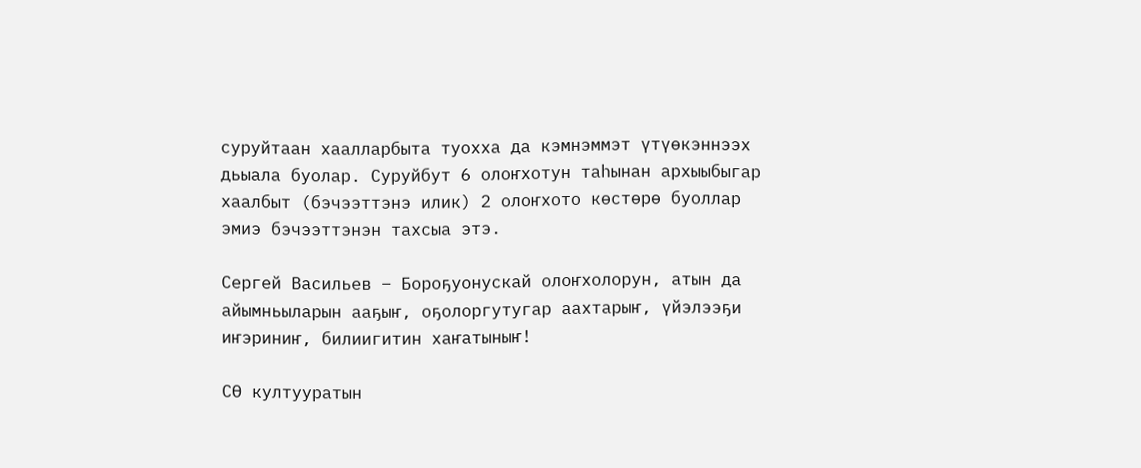суруйтаан хаалларбыта туохха да кэмнэммэт үтүөкэннээх дьыала буолар. Суруйбут 6 олоҥхотун таһынан архыыбыгар хаалбыт (бэчээттэнэ илик) 2 олоҥхото көстөрө буоллар эмиэ бэчээттэнэн тахсыа этэ.

Сергей Васильев – Бороҕуонускай олоҥхолорун, атын да айымньыларын ааҕыҥ, оҕолоргутугар аахтарыҥ, үйэлээҕи иҥэриниҥ, билиигитин хаҥатыныҥ!

СӨ култууратын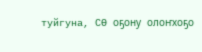туйгуна, СӨ оҕону олоҥхоҕо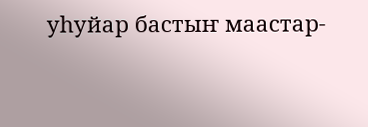уһуйар бастыҥ маастар-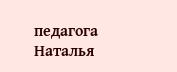педагога Наталья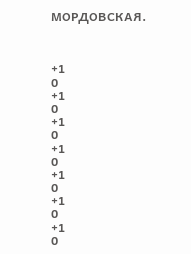МОРДОВСКАЯ.



+1
0
+1
0
+1
0
+1
0
+1
0
+1
0
+1
0